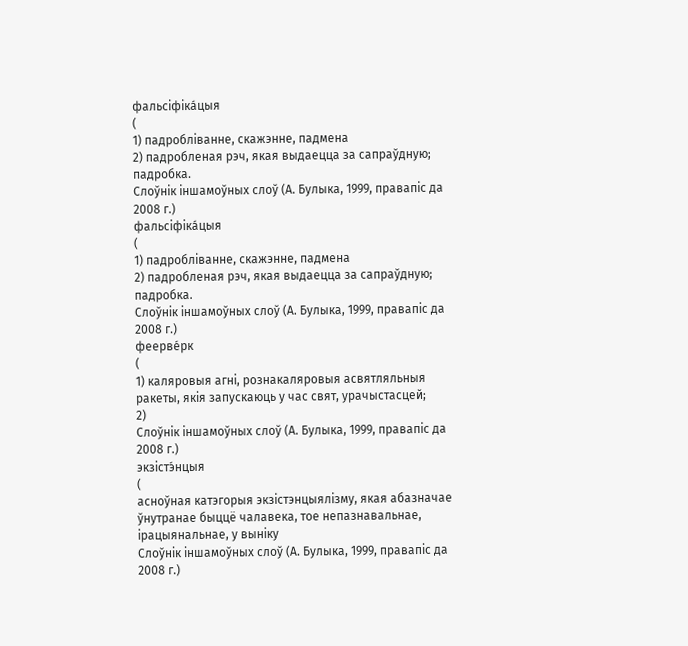фальсіфіка́цыя
(
1) падробліванне, скажэнне, падмена
2) падробленая рэч, якая выдаецца за сапраўдную; падробка.
Слоўнік іншамоўных слоў (А. Булыка, 1999, правапіс да 2008 г.)
фальсіфіка́цыя
(
1) падробліванне, скажэнне, падмена
2) падробленая рэч, якая выдаецца за сапраўдную; падробка.
Слоўнік іншамоўных слоў (А. Булыка, 1999, правапіс да 2008 г.)
феерве́рк
(
1) каляровыя агні, рознакаляровыя асвятляльныя ракеты, якія запускаюць у час свят, урачыстасцей;
2)
Слоўнік іншамоўных слоў (А. Булыка, 1999, правапіс да 2008 г.)
экзістэ́нцыя
(
асноўная катэгорыя экзістэнцыялізму, якая абазначае ўнутранае быццё чалавека, тое непазнавальнае, ірацыянальнае, у выніку
Слоўнік іншамоўных слоў (А. Булыка, 1999, правапіс да 2008 г.)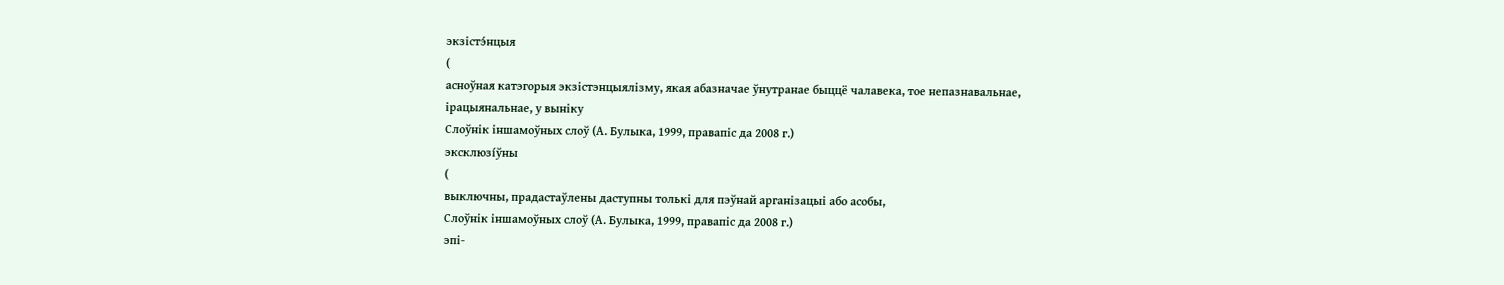экзістэ́нцыя
(
асноўная катэгорыя экзістэнцыялізму, якая абазначае ўнутранае быццё чалавека, тое непазнавальнае, ірацыянальнае, у выніку
Слоўнік іншамоўных слоў (А. Булыка, 1999, правапіс да 2008 г.)
эксклюзі́ўны
(
выключны, прадастаўлены даступны толькі для пэўнай арганізацыі або асобы,
Слоўнік іншамоўных слоў (А. Булыка, 1999, правапіс да 2008 г.)
эпі-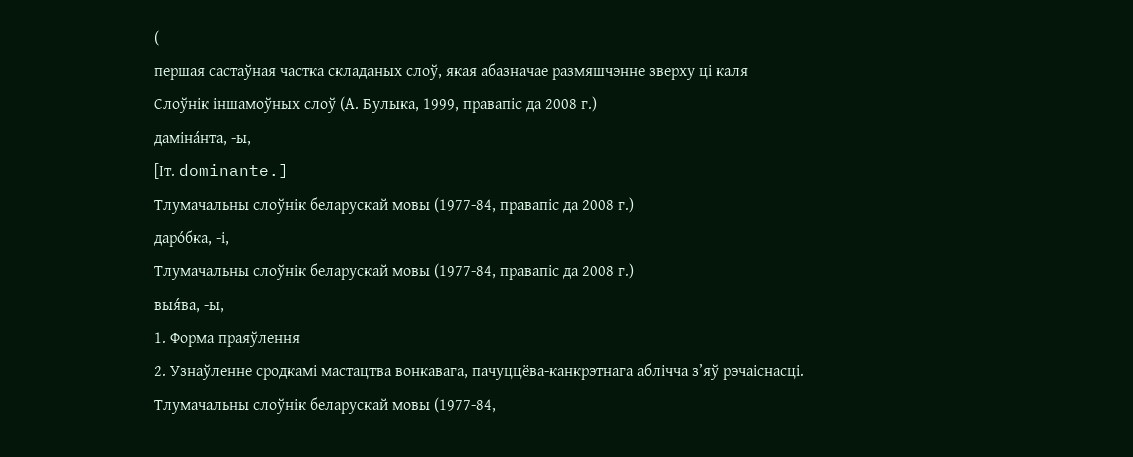(
першая састаўная частка складаных слоў, якая абазначае размяшчэнне зверху ці каля
Слоўнік іншамоўных слоў (А. Булыка, 1999, правапіс да 2008 г.)
даміна́нта, ‑ы,
[Іт. dominante.]
Тлумачальны слоўнік беларускай мовы (1977-84, правапіс да 2008 г.)
даро́бка, ‑і,
Тлумачальны слоўнік беларускай мовы (1977-84, правапіс да 2008 г.)
выя́ва, ‑ы,
1. Форма праяўлення
2. Узнаўленне сродкамі мастацтва вонкавага, пачуццёва-канкрэтнага аблічча з’яў рэчаіснасці.
Тлумачальны слоўнік беларускай мовы (1977-84,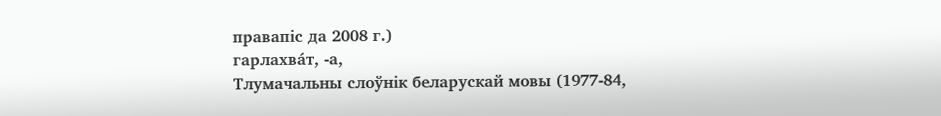правапіс да 2008 г.)
гарлахва́т, ‑а,
Тлумачальны слоўнік беларускай мовы (1977-84,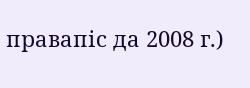правапіс да 2008 г.)